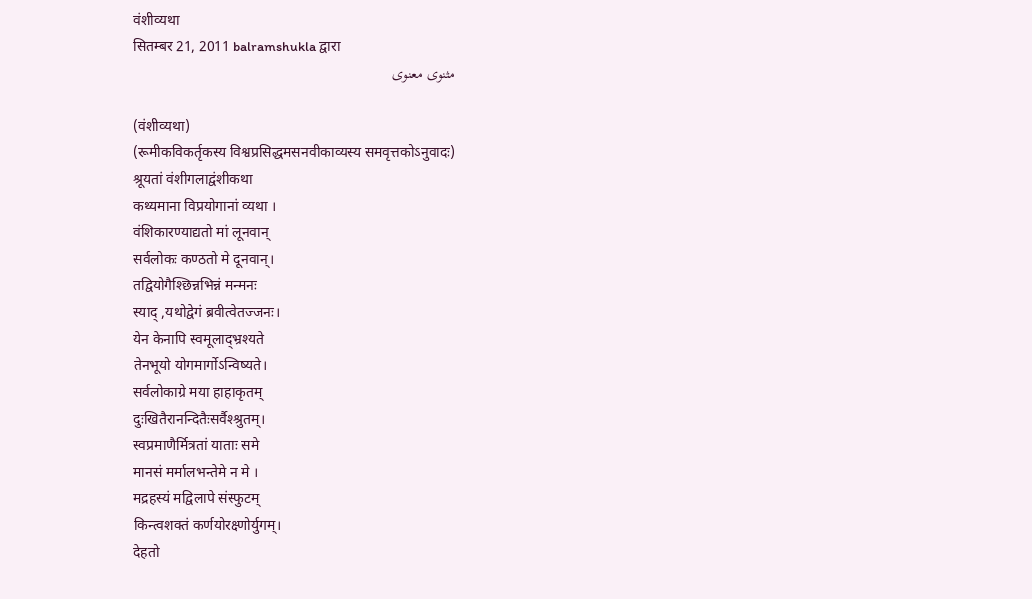वंशीव्यथा
सितम्बर 21, 2011 balramshukla द्वारा
مثنوی معنوی

(वंशीव्यथा)
(रूमीकविकर्तृकस्य विश्वप्रसिद्धमसनवीकाव्यस्य समवृत्तकोऽनुवादः)
श्रूयतां वंशीगलाद्वंशीकथा
कथ्यमाना विप्रयोगानां व्यथा ।
वंशिकारण्याद्यतो मां लूनवान्
सर्वलोकः कण्ठतो मे दूनवान्।
तद्वियोगैश्छिन्नभिन्नं मन्मनः
स्याद् ,यथोद्वेगं ब्रवीत्वेतज्जनः।
येन केनापि स्वमूलाद्भ्रश्यते
तेनभूयो योगमार्गोऽन्विष्यते।
सर्वलोकाग्रे मया हाहाकृतम्
दुःखितैरानन्दितैःसर्वैश्श्रुतम्।
स्वप्रमाणैर्मित्रतां याताः समे
मानसं मर्मालभन्तेमे न मे ।
मद्रहस्यं मद्विलापे संस्फुटम्
किन्त्वशक्तं कर्णयोरक्ष्णोर्युगम्।
देहतो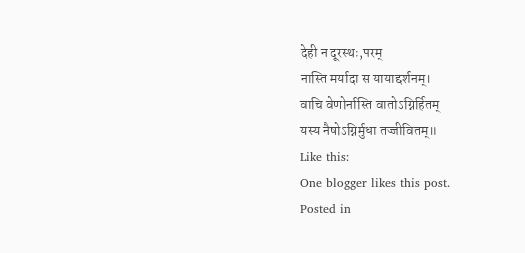देही न दूरस्थः,परम्
नास्ति मर्यादा स यायाद्दर्शनम्।
वाचि वेणोर्नास्ति वातोऽग्निर्हितम्
यस्य नैषोऽग्निर्मुधा तज्जीवितम्॥
Like this:
One blogger likes this post.
Posted in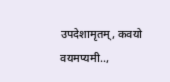उपदेशामृतम्, कवयो वयमप्यमी..,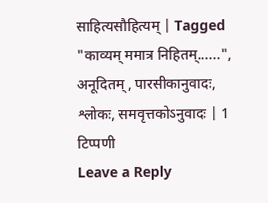साहित्यसौहित्यम् | Tagged "काव्यम् ममात्र निहितम्......", अनूदितम्, पारसीकानुवादः, श्लोकः, समवृत्तकोऽनुवादः | 1 टिप्पणी
Leave a Reply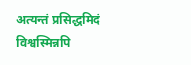अत्यन्तं प्रसिद्धमिदं विश्वस्मिन्नपि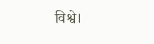विश्वे।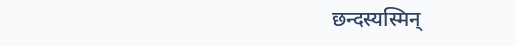छन्दस्यस्मिन्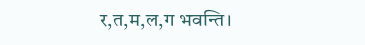र,त,म,ल,ग भवन्ति।